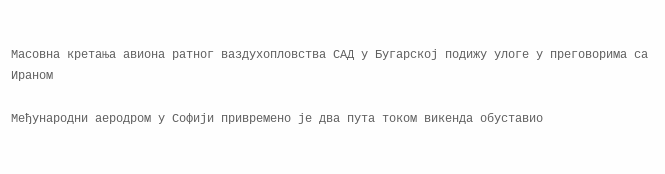Масовна кретања авиона ратног ваздухопловства САД у Бугарској подижу улоге у преговорима са Ираном

Међународни аеродром у Софији привремено је два пута током викенда обуставио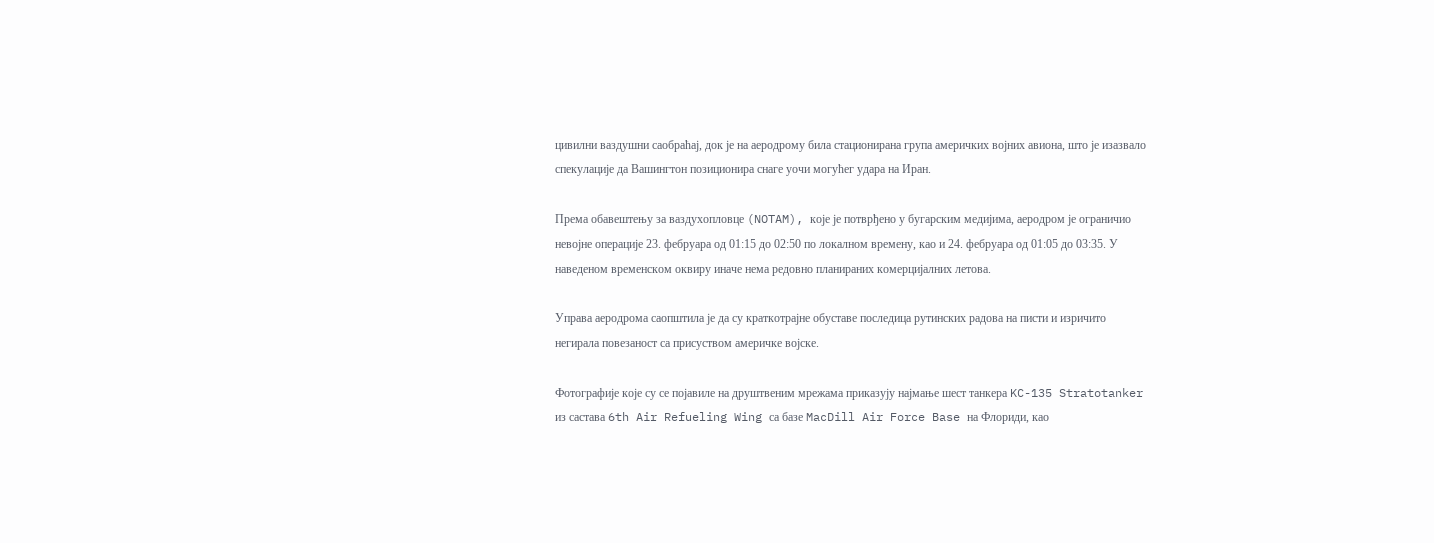цивилни ваздушни саобраћај, док је на аеродрому била стационирана група америчких војних авиона, што је изазвало спекулације да Вашингтон позиционира снаге уочи могућег удара на Иран.

Према обавештењу за ваздухопловце (NOTAM), које је потврђено у бугарским медијима, аеродром је ограничио невојне операције 23. фебруара од 01:15 до 02:50 по локалном времену, као и 24. фебруара од 01:05 до 03:35. У наведеном временском оквиру иначе нема редовно планираних комерцијалних летова.

Управа аеродрома саопштила је да су краткотрајне обуставе последица рутинских радова на писти и изричито негирала повезаност са присуством америчке војске.

Фотографије које су се појавиле на друштвеним мрежама приказују најмање шест танкера KC-135 Stratotanker из састава 6th Air Refueling Wing са базе MacDill Air Force Base на Флориди, као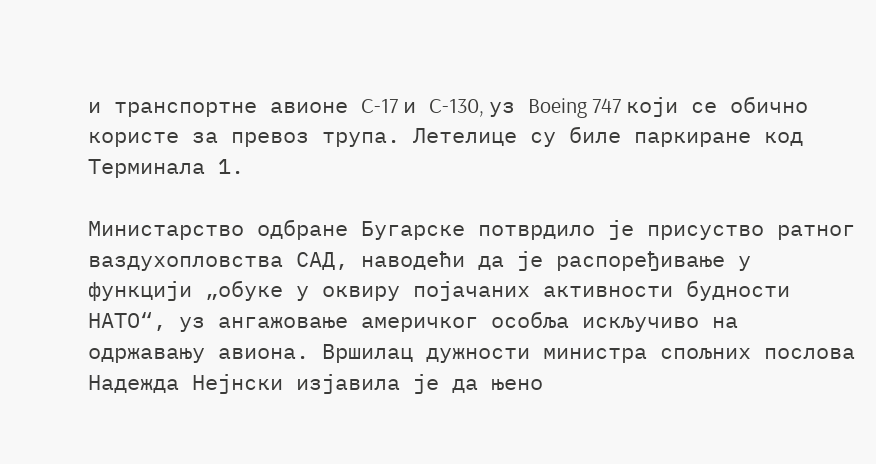и транспортне авионе C-17 и C-130, уз Boeing 747 који се обично користе за превоз трупа. Летелице су биле паркиране код Терминала 1.

Министарство одбране Бугарске потврдило је присуство ратног ваздухопловства САД, наводећи да је распоређивање у функцији „обуке у оквиру појачаних активности будности НАТО“, уз ангажовање америчког особља искључиво на одржавању авиона. Вршилац дужности министра спољних послова Надежда Нејнски изјавила је да њено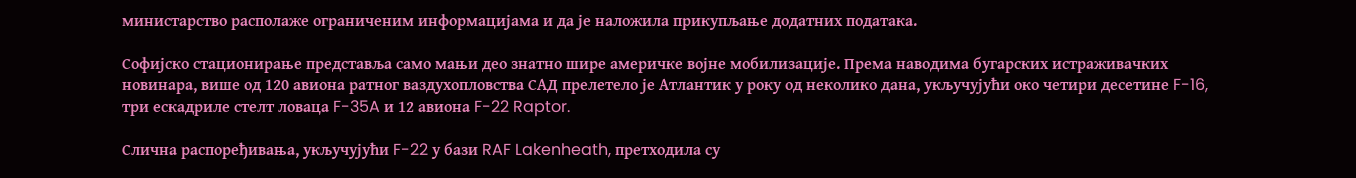министарство располаже ограниченим информацијама и да је наложила прикупљање додатних података.

Софијско стационирање представља само мањи део знатно шире америчке војне мобилизације. Према наводима бугарских истраживачких новинара, више од 120 авиона ратног ваздухопловства САД прелетело је Атлантик у року од неколико дана, укључујући око четири десетине F-16, три ескадриле стелт ловаца F-35A и 12 авиона F-22 Raptor.

Слична распоређивања, укључујући F-22 у бази RAF Lakenheath, претходила су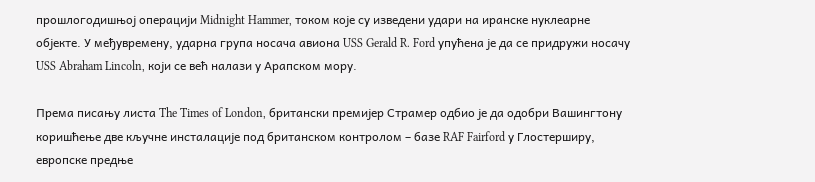прошлогодишњој операцији Midnight Hammer, током које су изведени удари на иранске нуклеарне објекте. У међувремену, ударна група носача авиона USS Gerald R. Ford упућена је да се придружи носачу USS Abraham Lincoln, који се већ налази у Арапском мору.

Према писању листа The Times of London, британски премијер Страмер одбио је да одобри Вашингтону коришћење две кључне инсталације под британском контролом – базе RAF Fairford у Глостерширу, европске предње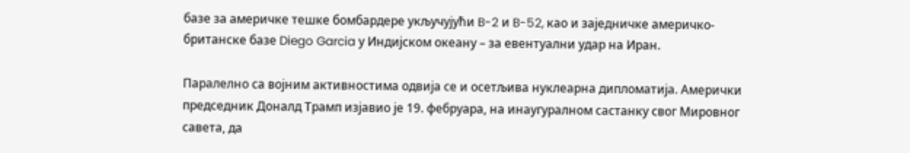базе за америчке тешке бомбардере укључујући B-2 и B-52, као и заједничке америчко-британске базе Diego Garcia у Индијском океану – за евентуални удар на Иран.

Паралелно са војним активностима одвија се и осетљива нуклеарна дипломатија. Амерички председник Доналд Трамп изјавио је 19. фебруара, на инаугуралном састанку свог Мировног савета, да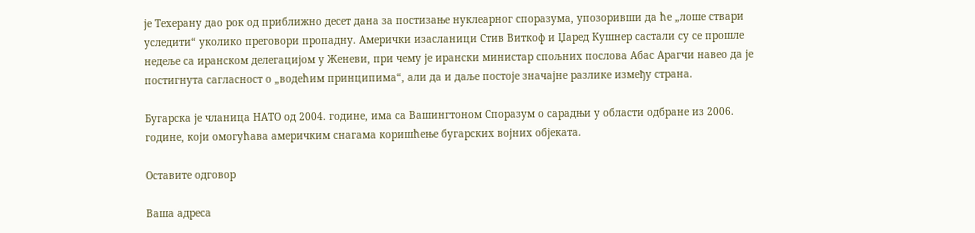је Техерану дао рок од приближно десет дана за постизање нуклеарног споразума, упозоривши да ће „лоше ствари уследити“ уколико преговори пропадну. Амерички изасланици Стив Виткоф и Џаред Кушнер састали су се прошле недеље са иранском делегацијом у Женеви, при чему је ирански министар спољних послова Абас Арагчи навео да је постигнута сагласност о „водећим принципима“, али да и даље постоје значајне разлике између страна.

Бугарска је чланица НАТО од 2004. године, има са Вашингтоном Споразум о сарадњи у области одбране из 2006. године, који омогућава америчким снагама коришћење бугарских војних објеката.

Оставите одговор

Ваша адреса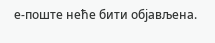е-поште неће бити објављена.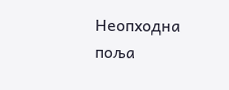Неопходна поља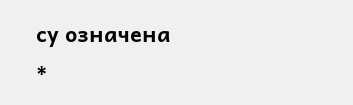су означена *